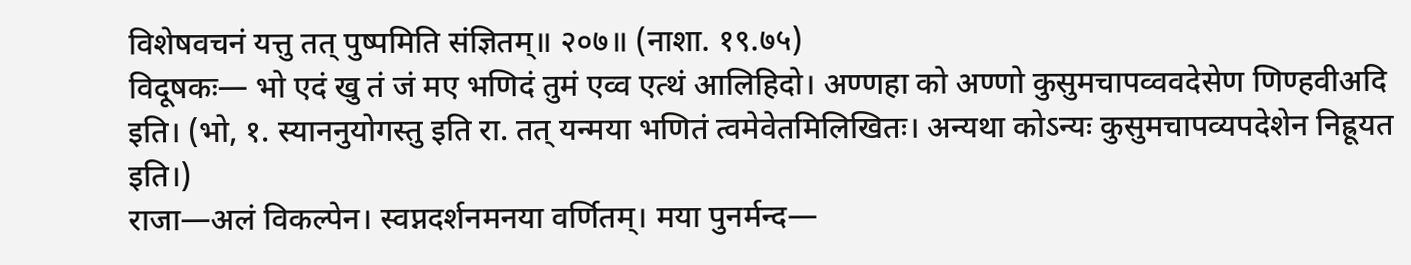विशेषवचनं यत्तु तत् पुष्पमिति संज्ञितम्॥ २०७॥ (नाशा. १९.७५)
विदूषकः— भो एदं खु तं जं मए भणिदं तुमं एव्व एत्थं आलिहिदो। अण्णहा को अण्णो कुसुमचापव्ववदेसेण णिण्हवीअदि इति। (भो, १. स्याननुयोगस्तु इति रा. तत् यन्मया भणितं त्वमेवेतमिलिखितः। अन्यथा कोऽन्यः कुसुमचापव्यपदेशेन निह्रूयत इति।)
राजा—अलं विकल्पेन। स्वप्नदर्शनमनया वर्णितम्। मया पुनर्मन्द—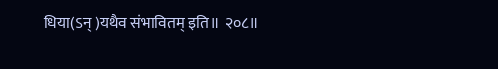धिया(ऽन् )यथैव संभावितम् इति॥ २०८॥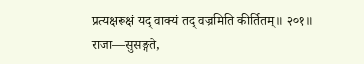प्रत्यक्षरूक्षं यद् वाक्यं तद् वज्रमिति कीर्तितम्॥ २०१॥
राजा—सुसङ्गते,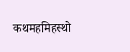कथमहमिहस्थो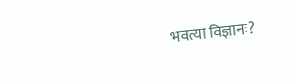भवत्या विज्ञानः?